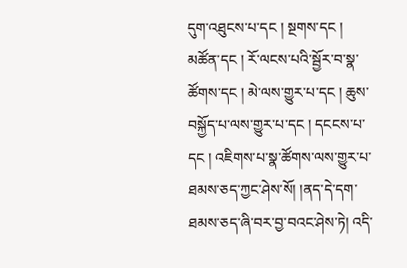དུག་འཐུངས་པ་དང ། སྔགས་དང ། མཚོན་དང ། རོ་ལངས་པའི་སྦྱོར་བ་སྣ་ཚོགས་དང ། མེ་ལས་གྱུར་པ་དང ། ཆུས་བསྐྱོད་པ་ལས་གྱུར་པ་དང ། དངངས་པ་དང ། འཇིགས་པ་སྣ་ཚོགས་ལས་གྱུར་པ་ཐམས་ཅད་ཀྱང་ཤེས་སོ། །ནད་དེ་དག་ཐམས་ཅད་ཞི་བར་བྱ་བའང་ཤེས་ཏེ། འདི་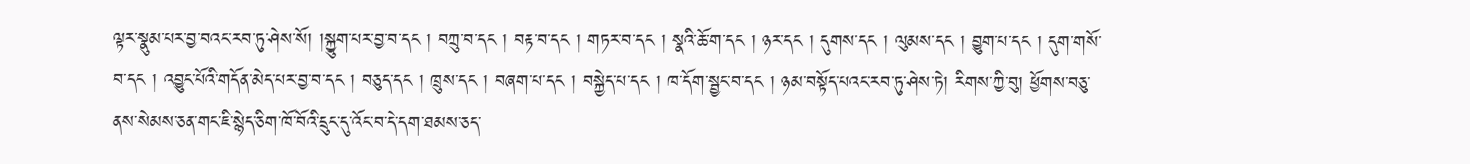ལྟར་སྣུམ་པར་བྱ་བའང་རབ་ཏུ་ཤེས་སོ། །སྐྱུག་པར་བྱ་བ་དང ། བཀྲུ་བ་དང ། བརྟ་བ་དང ། གཏར་བ་དང ། སྣའི་ཆོ་ག་དང ། ཉར་དང ། དུགས་དང ། ལུམས་དང ། བྱུག་པ་དང ། དུག་གསོ་བ་དང ། འབྱུང་པོའི་གདོན་མེད་པར་བྱ་བ་དང ། བཅུད་དང ། ཁྲུས་དང ། བཞག་པ་དང ། བསྐྱེད་པ་དང ། ཁ་དོག་སྦྱང་བ་དང ། ཉམ་བསྟོད་པའང་རབ་ཏུ་ཤེས་ཏེ། རིགས་ཀྱི་བུ། ཕྱོགས་བཅུ་ནས་སེམས་ཅན་གང་ཇི་སྙེད་ཅིག་ཁོ་བོའི་དྲུང་དུ་འོང་བ་དེ་དག་ཐམས་ཅད་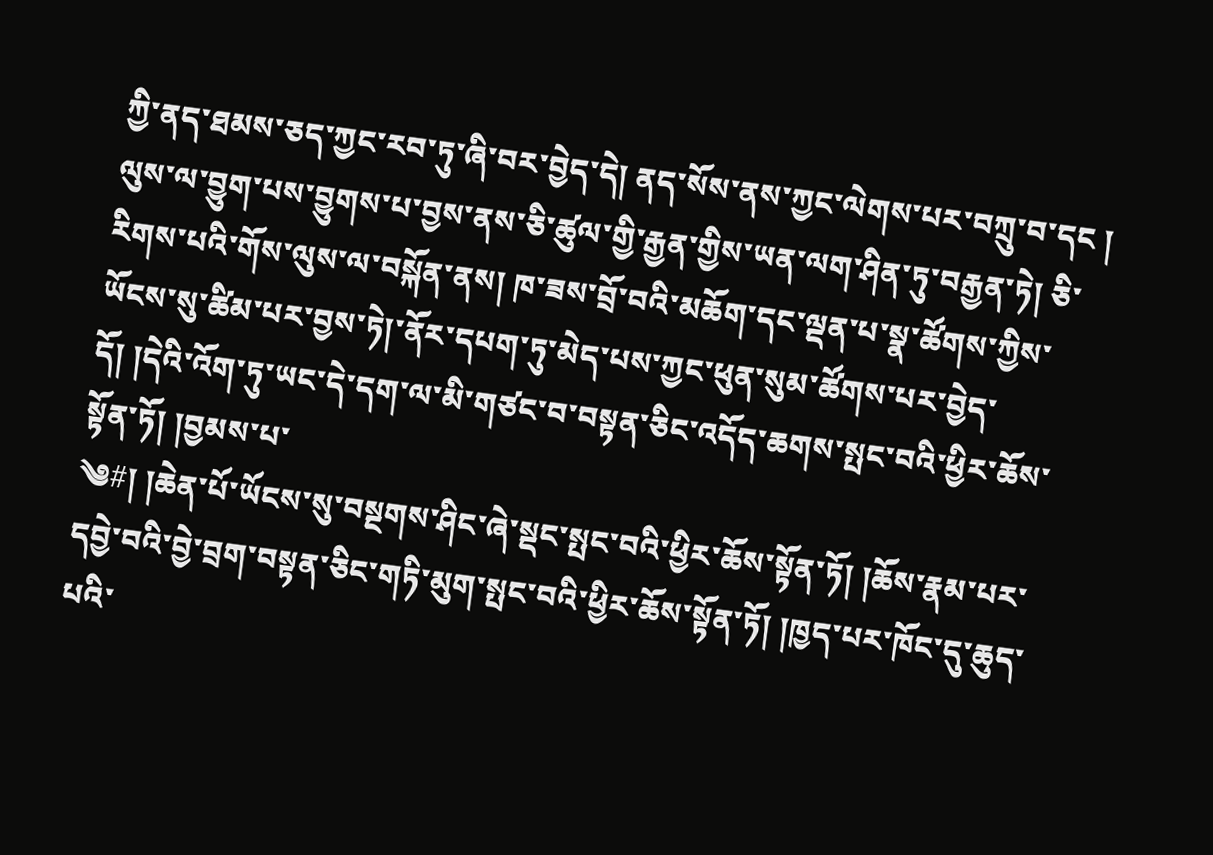ཀྱི་ནད་ཐམས་ཅད་ཀྱང་རབ་ཏུ་ཞི་བར་བྱེད་དེ། ནད་སོས་ནས་ཀྱང་ལེགས་པར་བཀྲུ་བ་དང ། ལུས་ལ་བྱུག་པས་བྱུགས་པ་བྱས་ནས་ཅི་ཚུལ་གྱི་རྒྱན་གྱིས་ཡན་ལག་ཤིན་ཏུ་བརྒྱན་ཏེ། ཅི་རིགས་པའི་གོས་ལུས་ལ་བསྐོན་ནས། ཁ་ཟས་བྲོ་བའི་མཆོག་དང་ལྡན་པ་སྣ་ཚོགས་ཀྱིས་ཡོངས་སུ་ཚིམ་པར་བྱས་ཏེ།་ནོར་དཔག་ཏུ་མེད་པས་ཀྱང་ཕུན་སུམ་ཚོགས་པར་བྱེད་དོ། །དེའི་འོག་ཏུ་ཡང་དེ་དག་ལ་མི་གཙང་བ་བསྟན་ཅིང་འདོད་ཆགས་སྤང་བའི་ཕྱིར་ཆོས་སྟོན་ཏོ། །བྱམས་པ་
༄#། །ཆེན་པོ་ཡོངས་སུ་བསྔགས་ཤིང་ཞེ་སྡང་སྤང་བའི་ཕྱིར་ཆོས་སྟོན་ཏོ། །ཆོས་རྣམ་པར་དབྱེ་བའི་བྱེ་བྲག་བསྟན་ཅིང་གཏི་མུག་སྤང་བའི་ཕྱིར་ཆོས་སྟོན་ཏོ། །ཁྱད་པར་ཁོང་དུ་ཆུད་པའི་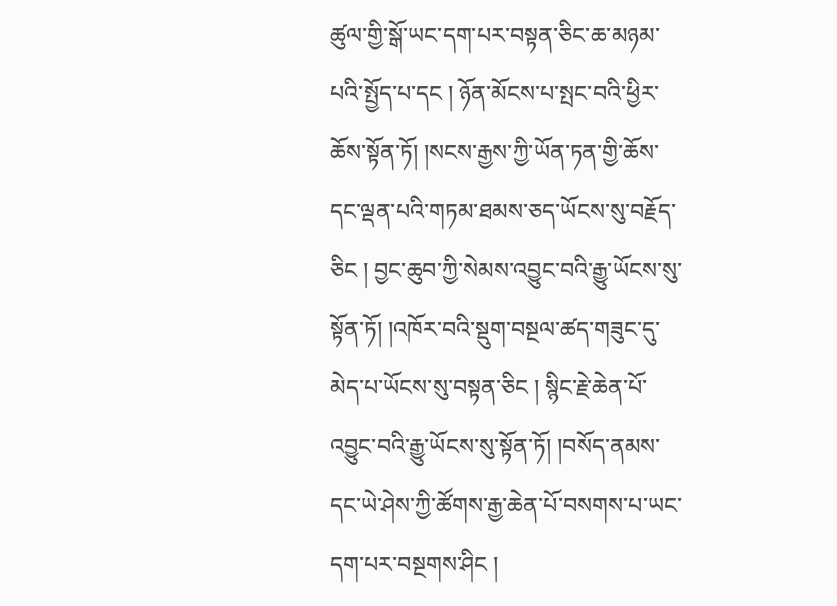ཚུལ་གྱི་སྒོ་ཡང་དག་པར་བསྟན་ཅིང་ཆ་མཉམ་པའི་སྤྱོད་པ་དང ། ཉོན་མོངས་པ་སྤང་བའི་ཕྱིར་ཆོས་སྟོན་ཏོ། །སངས་རྒྱས་ཀྱི་ཡོན་ཏན་གྱི་ཆོས་དང་ལྡན་པའི་གཏམ་ཐམས་ཅད་ཡོངས་སུ་བརྗོད་ཅིང ། བྱང་ཆུབ་ཀྱི་སེམས་འབྱུང་བའི་རྒྱུ་ཡོངས་སུ་སྟོན་ཏོ། །འཁོར་བའི་སྡུག་བསྔལ་ཚད་གཟུང་དུ་མེད་པ་ཡོངས་སུ་བསྟན་ཅིང ། སྙིང་རྗེ་ཆེན་པོ་འབྱུང་བའི་རྒྱུ་ཡོངས་སུ་སྟོན་ཏོ། །བསོད་ནམས་དང་ཡེ་ཤེས་ཀྱི་ཚོགས་རྒྱ་ཆེན་པོ་བསགས་པ་ཡང་དག་པར་བསྔགས་ཤིང །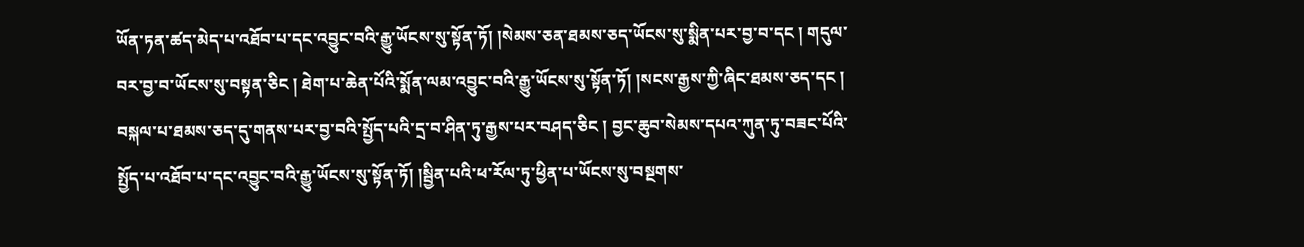ཡོན་ཏན་ཚད་མེད་པ་འཐོབ་པ་དང་འབྱུང་བའི་རྒྱུ་ཡོངས་སུ་སྟོན་ཏོ། །སེམས་ཅན་ཐམས་ཅད་ཡོངས་སུ་སྨིན་པར་བྱ་བ་དང ། གདུལ་བར་བྱ་བ་ཡོངས་སུ་བསྟན་ཅིང ། ཐེག་པ་ཆེན་པོའི་སྨོན་ལམ་འབྱུང་བའི་རྒྱུ་ཡོངས་སུ་སྟོན་ཏོ། །སངས་རྒྱས་ཀྱི་ཞིང་ཐམས་ཅད་དང ། བསྐལ་པ་ཐམས་ཅད་དུ་གནས་པར་བྱ་བའི་སྤྱོད་པའི་དྲ་བ་ཤིན་ཏུ་རྒྱས་པར་བཤད་ཅིང ། བྱང་ཆུབ་སེམས་དཔའ་ཀུན་ཏུ་བཟང་པོའི་སྤྱོད་པ་འཐོབ་པ་དང་འབྱུང་བའི་རྒྱུ་ཡོངས་སུ་སྟོན་ཏོ། །སྦྱིན་པའི་ཕ་རོལ་ཏུ་ཕྱིན་པ་ཡོངས་སུ་བསྔགས་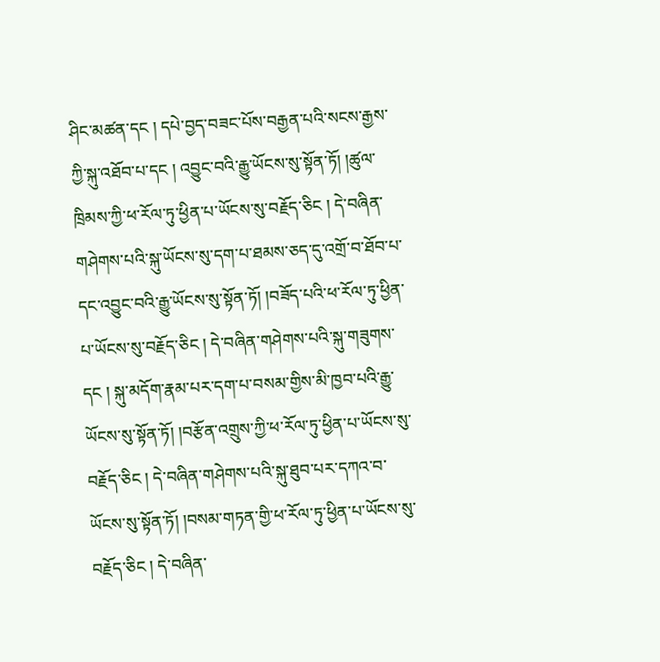ཤིང་མཚན་དང ། དཔེ་བྱད་བཟང་པོས་བརྒྱན་པའི་སངས་རྒྱས་ཀྱི་སྐུ་འཐོབ་པ་དང ། འབྱུང་བའི་རྒྱུ་ཡོངས་སུ་སྟོན་ཏོ། །ཚུལ་ཁྲིམས་ཀྱི་ཕ་རོལ་ཏུ་ཕྱིན་པ་ཡོངས་སུ་བརྗོད་ཅིང ། དེ་བཞིན་གཤེགས་པའི་སྐུ་ཡོངས་སུ་དག་པ་ཐམས་ཅད་དུ་འགྲོ་བ་ཐོབ་པ་དང་འབྱུང་བའི་རྒྱུ་ཡོངས་སུ་སྟོན་ཏོ། །བཟོད་པའི་ཕ་རོལ་ཏུ་ཕྱིན་པ་ཡོངས་སུ་བརྗོད་ཅིང ། དེ་བཞིན་གཤེགས་པའི་སྐུ་གཟུགས་དང ། སྐུ་མདོག་རྣམ་པར་དག་པ་བསམ་གྱིས་མི་ཁྱབ་པའི་རྒྱུ་ཡོངས་སུ་སྟོན་ཏོ། །བརྩོན་འགྲུས་ཀྱི་ཕ་རོལ་ཏུ་ཕྱིན་པ་ཡོངས་སུ་བརྗོད་ཅིང ། དེ་བཞིན་གཤེགས་པའི་སྐུ་ཐུབ་པར་དཀའ་བ་ཡོངས་སུ་སྟོན་ཏོ། །བསམ་གཏན་གྱི་ཕ་རོལ་ཏུ་ཕྱིན་པ་ཡོངས་སུ་བརྗོད་ཅིང ། དེ་བཞིན་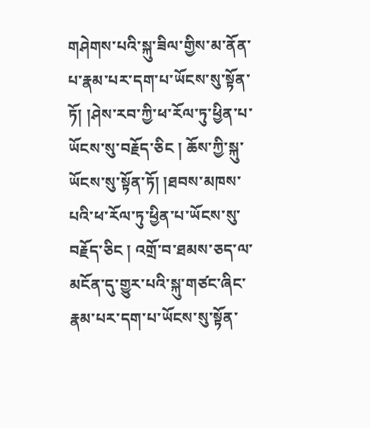གཤེགས་པའི་སྐུ་ཟིལ་གྱིས་མ་ནོན་པ་རྣམ་པར་དག་པ་ཡོངས་སུ་སྟོན་ཏོ། །ཤེས་རབ་ཀྱི་ཕ་རོལ་ཏུ་ཕྱིན་པ་ཡོངས་སུ་བརྗོད་ཅིང ། ཆོས་ཀྱི་སྐུ་ཡོངས་སུ་སྟོན་ཏོ། །ཐབས་མཁས་པའི་ཕ་རོལ་ཏུ་ཕྱིན་པ་ཡོངས་སུ་བརྗོད་ཅིང ། འགྲོ་བ་ཐམས་ཅད་ལ་མངོན་དུ་གྱུར་པའི་སྐུ་གཙང་ཞིང་རྣམ་པར་དག་པ་ཡོངས་སུ་སྟོན་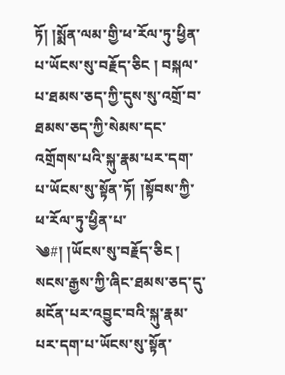ཏོ། །སྨོན་ལམ་གྱི་ཕ་རོལ་ཏུ་ཕྱིན་པ་ཡོངས་སུ་བརྗོད་ཅིང ། བསྐལ་པ་ཐམས་ཅད་ཀྱི་དུས་སུ་འགྲོ་བ་ཐམས་ཅད་ཀྱི་སེམས་དང་འགྲོགས་པའི་སྐུ་རྣམ་པར་དག་པ་ཡོངས་སུ་སྟོན་ཏོ། །སྟོབས་ཀྱི་ཕ་རོལ་ཏུ་ཕྱིན་པ་
༄#། །ཡོངས་སུ་བརྗོད་ཅིང ། སངས་རྒྱས་ཀྱི་ཞིང་ཐམས་ཅད་དུ་མངོན་པར་འབྱུང་བའི་སྐུ་རྣམ་པར་དག་པ་ཡོངས་སུ་སྟོན་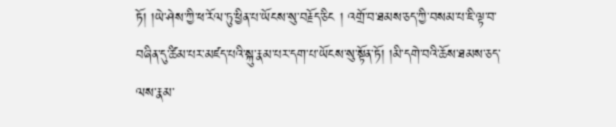ཏོ། །ཡེ་ཤེས་ཀྱི་ཕ་རོལ་ཏུ་ཕྱིན་པ་ཡོངས་སུ་བརྗོད་ཅིང ། འགྲོ་བ་ཐམས་ཅད་ཀྱི་བསམ་པ་ཇི་ལྟ་བ་བཞིན་དུ་ཚིམ་པར་མཛད་པའི་སྐུ་རྣམ་པར་དག་པ་ཡོངས་སུ་སྟོན་ཏོ། །མི་དགེ་བའི་ཆོས་ཐམས་ཅད་ལས་རྣམ་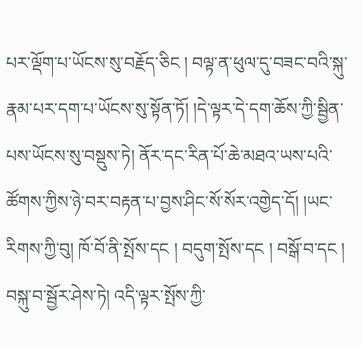པར་ལྡོག་པ་ཡོངས་སུ་བརྗོད་ཅིང ། བལྟ་ན་ཕུལ་དུ་བཟང་བའི་སྐུ་རྣམ་པར་དག་པ་ཡོངས་སུ་སྟོན་ཏོ། །དེ་ལྟར་དེ་དག་ཆོས་ཀྱི་སྦྱིན་པས་ཡོངས་སུ་བསྡུས་ཏེ། ནོར་དང་རིན་པོ་ཆེ་མཐའ་ཡས་པའི་ཚོགས་ཀྱིས་ཉེ་བར་བརྟན་པ་བྱས་ཤིང་སོ་སོར་འགྱེད་དོ། །ཡང་རིགས་ཀྱི་བུ། ཁོ་བོ་ནི་སྤོས་དང ། བདུག་སྤོས་དང ། བསྒོ་བ་དང ། བསྐུ་བ་སྦྱོར་ཤེས་ཏེ། འདི་ལྟར་སྤོས་ཀྱི་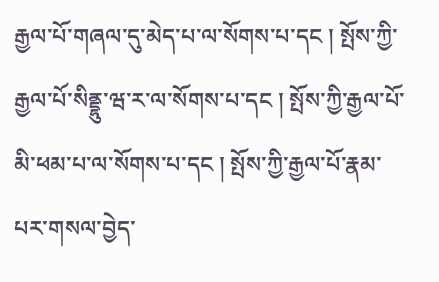རྒྱལ་པོ་གཞལ་དུ་མེད་པ་ལ་སོགས་པ་དང ། སྤོས་ཀྱི་རྒྱལ་པོ་སིནྡྷུ་ཝ་ར་ལ་སོགས་པ་དང ། སྤོས་ཀྱི་རྒྱལ་པོ་མི་ཕམ་པ་ལ་སོགས་པ་དང ། སྤོས་ཀྱི་རྒྱལ་པོ་རྣམ་པར་གསལ་བྱེད་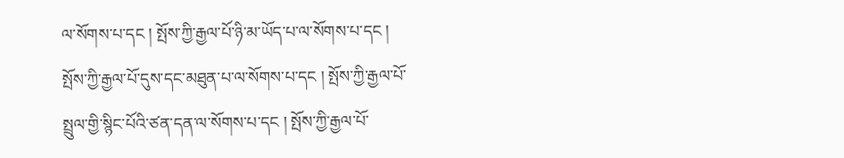ལ་སོགས་པ་དང ། སྤོས་ཀྱི་རྒྱལ་པོ་ཉི་མ་ཡོད་པ་ལ་སོགས་པ་དང ། སྤོས་ཀྱི་རྒྱལ་པོ་དུས་དང་མཐུན་པ་ལ་སོགས་པ་དང ། སྤོས་ཀྱི་རྒྱལ་པོ་སྤྲུལ་གྱི་སྙིང་པོའི་ཙན་དན་ལ་སོགས་པ་དང ། སྤོས་ཀྱི་རྒྱལ་པོ་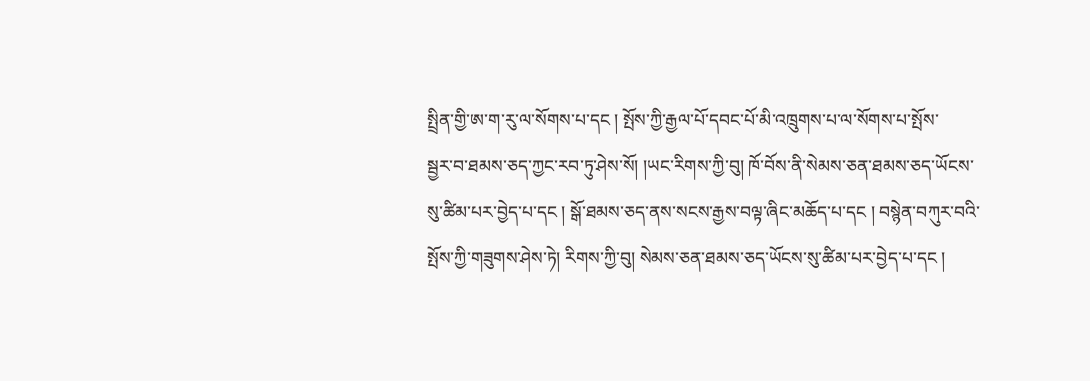སྤྲིན་གྱི་ཨ་ག་རུ་ལ་སོགས་པ་དང ། སྤོས་ཀྱི་རྒྱལ་པོ་དབང་པོ་མི་འཁྲུགས་པ་ལ་སོགས་པ་སྤོས་
སྦྱར་བ་ཐམས་ཅད་ཀྱང་རབ་ཏུ་ཤེས་སོ། །ཡང་རིགས་ཀྱི་བུ། ཁོ་བོས་ནི་སེམས་ཅན་ཐམས་ཅད་ཡོངས་སུ་ཚིམ་པར་བྱེད་པ་དང ། སྒོ་ཐམས་ཅད་ནས་སངས་རྒྱས་བལྟ་ཞིང་མཆོད་པ་དང ། བསྙེན་བཀུར་བའི་སྤོས་ཀྱི་གཟུགས་ཤེས་ཏེ། རིགས་ཀྱི་བུ། སེམས་ཅན་ཐམས་ཅད་ཡོངས་སུ་ཚིམ་པར་བྱེད་པ་དང །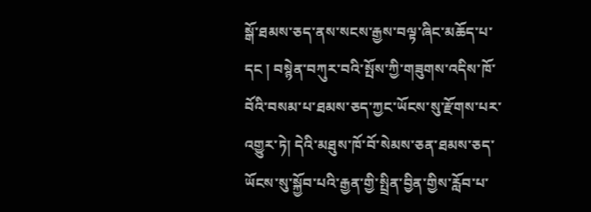སྒོ་ཐམས་ཅད་ནས་སངས་རྒྱས་བལྟ་ཞིང་མཆོད་པ་དང ། བསྙེན་བཀུར་བའི་སྤོས་ཀྱི་གཟུགས་འདིས་ཁོ་བོའི་བསམ་པ་ཐམས་ཅད་ཀྱང་ཡོངས་སུ་རྫོགས་པར་འགྱུར་ཏེ། དེའི་མཐུས་ཁོ་བོ་སེམས་ཅན་ཐམས་ཅད་ཡོངས་སུ་སྐྱོབ་པའི་རྒྱན་གྱི་སྤྲིན་བྱིན་གྱིས་རློབ་པ་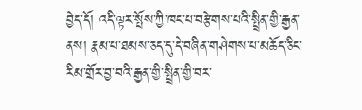བྱེད་དོ། འདི་ལྟར་སྤོས་ཀྱི་ཁང་པ་བརྩེགས་པའི་སྤྲིན་གྱི་རྒྱན་ནས། རྣམ་པ་ཐམས་ཅད་དུ་དེ་བཞིན་གཤེགས་པ་མཆོད་ཅིང་རིམ་གྲོར་བྱ་བའི་རྒྱན་གྱི་སྤྲིན་གྱི་བར་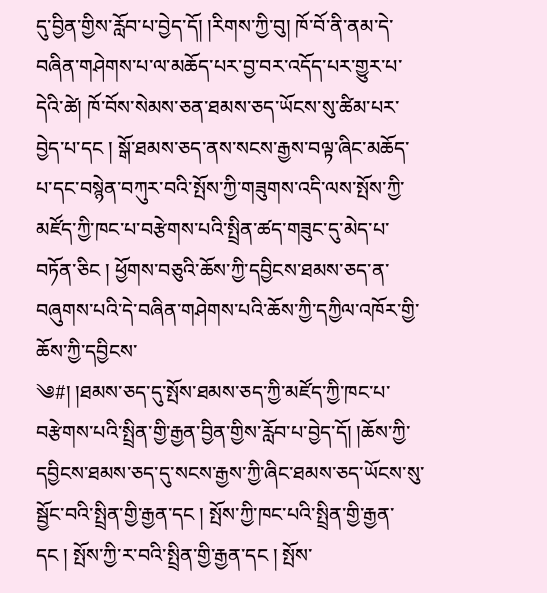དུ་བྱིན་གྱིས་རློབ་པ་བྱེད་དོ། །རིགས་ཀྱི་བུ། ཁོ་བོ་ནི་ནམ་དེ་བཞིན་གཤེགས་པ་ལ་མཆོད་པར་བྱ་བར་འདོད་པར་གྱུར་པ་དེའི་ཚེ། ཁོ་བོས་སེམས་ཅན་ཐམས་ཅད་ཡོངས་སུ་ཚིམ་པར་བྱེད་པ་དང ། སྒོ་ཐམས་ཅད་ནས་སངས་རྒྱས་བལྟ་ཞིང་མཆོད་པ་དང་བསྙེན་བཀུར་བའི་སྤོས་ཀྱི་གཟུགས་འདི་ལས་སྤོས་ཀྱི་མཛོད་ཀྱི་ཁང་པ་བརྩེགས་པའི་སྤྲིན་ཚད་གཟུང་དུ་མེད་པ་བཏོན་ཅིང ། ཕྱོགས་བཅུའི་ཆོས་ཀྱི་དབྱིངས་ཐམས་ཅད་ན་བཞུགས་པའི་དེ་བཞིན་གཤེགས་པའི་ཆོས་ཀྱི་དཀྱིལ་འཁོར་གྱི་ཆོས་ཀྱི་དབྱིངས་
༄#། །ཐམས་ཅད་དུ་སྤོས་ཐམས་ཅད་ཀྱི་མཛོད་ཀྱི་ཁང་པ་བརྩེགས་པའི་སྤྲིན་གྱི་རྒྱན་བྱིན་གྱིས་རློབ་པ་བྱེད་དོ། །ཆོས་ཀྱི་དབྱིངས་ཐམས་ཅད་དུ་སངས་རྒྱས་ཀྱི་ཞིང་ཐམས་ཅད་ཡོངས་སུ་སྦྱོང་བའི་སྤྲིན་གྱི་རྒྱན་དང ། སྤོས་ཀྱི་ཁང་པའི་སྤྲིན་གྱི་རྒྱན་དང ། སྤོས་ཀྱི་ར་བའི་སྤྲིན་གྱི་རྒྱན་དང ། སྤོས་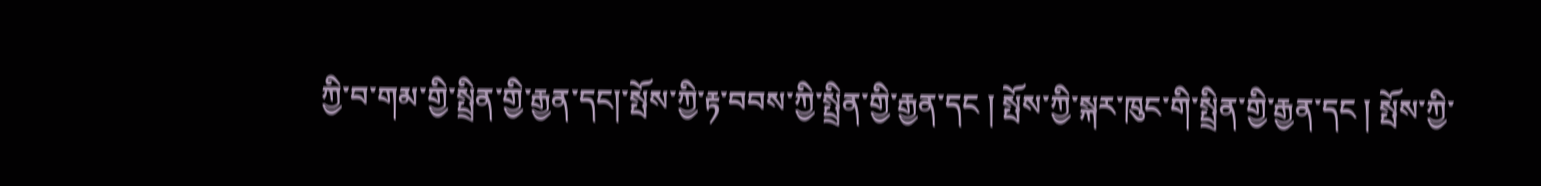ཀྱི་བ་གམ་གྱི་སྤྲིན་གྱི་རྒྱན་དང།་སྤོས་ཀྱི་རྟ་བབས་ཀྱི་སྤྲིན་གྱི་རྒྱན་དང ། སྤོས་ཀྱི་སྐར་ཁུང་གི་སྤྲིན་གྱི་རྒྱན་དང ། སྤོས་ཀྱི་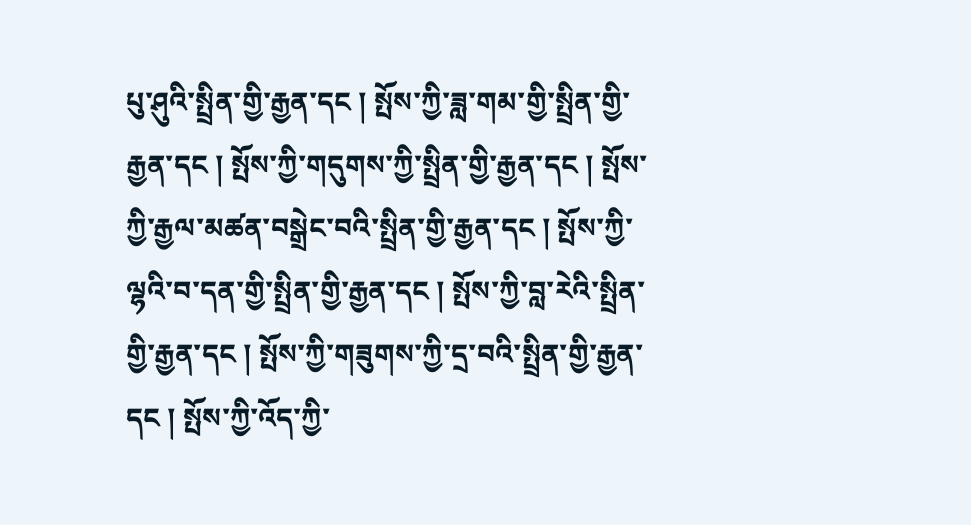པུ་ཤུའི་སྤྲིན་གྱི་རྒྱན་དང ། སྤོས་ཀྱི་ཟླ་གམ་གྱི་སྤྲིན་གྱི་རྒྱན་དང ། སྤོས་ཀྱི་གདུགས་ཀྱི་སྤྲིན་གྱི་རྒྱན་དང ། སྤོས་ཀྱི་རྒྱལ་མཚན་བསྒྲེང་བའི་སྤྲིན་གྱི་རྒྱན་དང ། སྤོས་ཀྱི་ལྷའི་བ་དན་གྱི་སྤྲིན་གྱི་རྒྱན་དང ། སྤོས་ཀྱི་བླ་རེའི་སྤྲིན་གྱི་རྒྱན་དང ། སྤོས་ཀྱི་གཟུགས་ཀྱི་དྲ་བའི་སྤྲིན་གྱི་རྒྱན་དང ། སྤོས་ཀྱི་འོད་ཀྱི་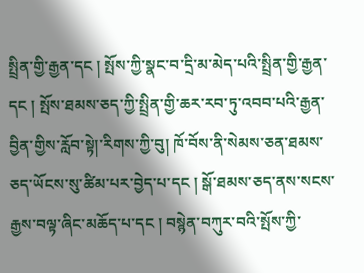སྤྲིན་གྱི་རྒྱན་དང ། སྤོས་ཀྱི་སྣང་བ་དྲི་མ་མེད་པའི་སྤྲིན་གྱི་རྒྱན་དང ། སྤོས་ཐམས་ཅད་ཀྱི་སྤྲིན་གྱི་ཆར་རབ་ཏུ་འབབ་པའི་རྒྱན་བྱིན་གྱིས་རློབ་སྟེ།་རིགས་ཀྱི་བུ། ཁོ་བོས་ནི་སེམས་ཅན་ཐམས་ཅད་ཡོངས་སུ་ཚིམ་པར་བྱེད་པ་དང ། སྒོ་ཐམས་ཅད་ནས་སངས་རྒྱས་བལྟ་ཞིང་མཆོད་པ་དང ། བསྙེན་བཀུར་བའི་སྤོས་ཀྱི་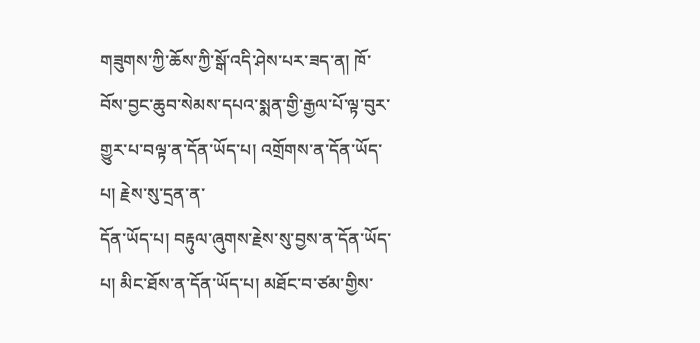གཟུགས་ཀྱི་ཆོས་ཀྱི་སྒོ་འདི་ཤེས་པར་ཟད་ན། ཁོ་བོས་བྱང་ཆུབ་སེམས་དཔའ་སྨན་གྱི་རྒྱལ་པོ་ལྟ་བུར་གྱུར་པ་བལྟ་ན་དོན་ཡོད་པ། འགྲོགས་ན་དོན་ཡོད་པ། རྗེས་སུ་དྲན་ན་
དོན་ཡོད་པ། བརྟུལ་ཞུགས་རྗེས་སུ་བྱས་ན་དོན་ཡོད་པ། མིང་ཐོས་ན་དོན་ཡོད་པ། མཐོང་བ་ཙམ་གྱིས་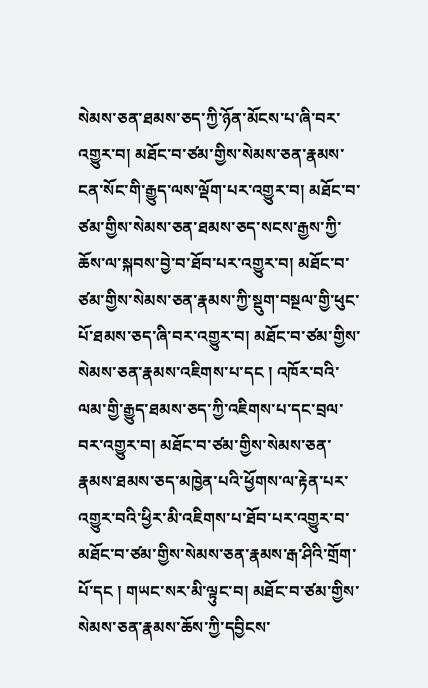སེམས་ཅན་ཐམས་ཅད་ཀྱི་ཉོན་མོངས་པ་ཞི་བར་འགྱུར་བ། མཐོང་བ་ཙམ་གྱིས་སེམས་ཅན་རྣམས་ངན་སོང་གི་རྒྱུད་ལས་ལྡོག་པར་འགྱུར་བ། མཐོང་བ་ཙམ་གྱིས་སེམས་ཅན་ཐམས་ཅད་སངས་རྒྱས་ཀྱི་ཆོས་ལ་སྐབས་བྱེ་བ་ཐོབ་པར་འགྱུར་བ། མཐོང་བ་ཙམ་གྱིས་སེམས་ཅན་རྣམས་ཀྱི་སྡུག་བསྔལ་གྱི་ཕུང་པོ་ཐམས་ཅད་ཞི་བར་འགྱུར་བ། མཐོང་བ་ཙམ་གྱིས་སེམས་ཅན་རྣམས་འཇིགས་པ་དང ། འཁོར་བའི་ལམ་གྱི་རྒྱུད་ཐམས་ཅད་ཀྱི་འཇིགས་པ་དང་བྲལ་བར་འགྱུར་བ། མཐོང་བ་ཙམ་གྱིས་སེམས་ཅན་རྣམས་ཐམས་ཅད་མཁྱེན་པའི་ཕྱོགས་ལ་རྟེན་པར་འགྱུར་བའི་ཕྱིར་མི་འཇིགས་པ་ཐོབ་པར་འགྱུར་བ་མཐོང་བ་ཙམ་གྱིས་སེམས་ཅན་རྣམས་རྒ་ཤིའི་གྲོག་པོ་དང ། གཡང་སར་མི་ལྟུང་བ། མཐོང་བ་ཙམ་གྱིས་སེམས་ཅན་རྣམས་ཆོས་ཀྱི་དབྱིངས་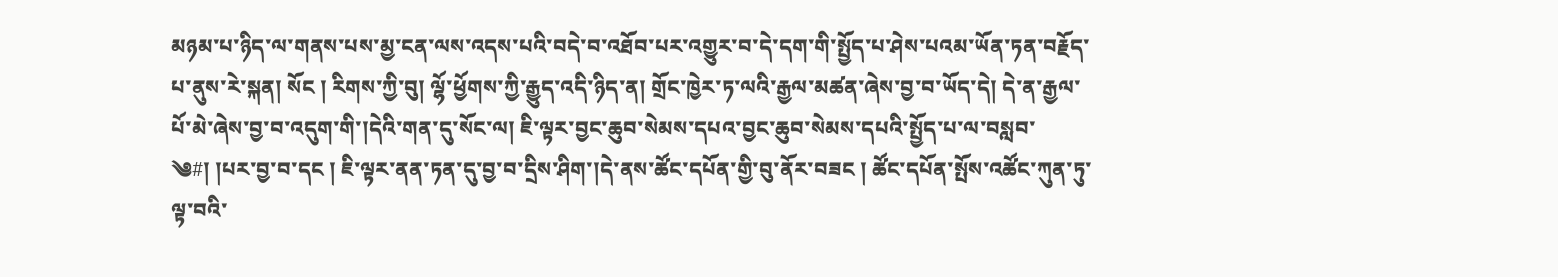མཉམ་པ་ཉིད་ལ་གནས་པས་མྱ་ངན་ལས་འདས་པའི་བདེ་བ་འཐོབ་པར་འགྱུར་བ་དེ་དག་གི་སྤྱོད་པ་ཤེས་པའམ་ཡོན་ཏན་བརྗོད་པ་ནུས་རེ་སྐན། སོང ། རིགས་ཀྱི་བུ། ལྷོ་ཕྱོགས་ཀྱི་རྒྱུད་འདི་ཉིད་ན། གྲོང་ཁྱེར་ཏ་ལའི་རྒྱལ་མཚན་ཞེས་བྱ་བ་ཡོད་དེ། དེ་ན་རྒྱལ་པོ་མེ་ཞེས་བྱ་བ་འདུག་གི་།དེའི་གན་དུ་སོང་ལ། ཇི་ལྟར་བྱང་ཆུབ་སེམས་དཔའ་བྱང་ཆུབ་སེམས་དཔའི་སྤྱོད་པ་ལ་བསླབ་
༄#། །པར་བྱ་བ་དང ། ཇི་ལྟར་ནན་ཏན་དུ་བྱ་བ་དྲིས་ཤིག་།དེ་ནས་ཚོང་དཔོན་གྱི་བུ་ནོར་བཟང ། ཚོང་དཔོན་སྤོས་འཚོང་ཀུན་ཏུ་ལྟ་བའི་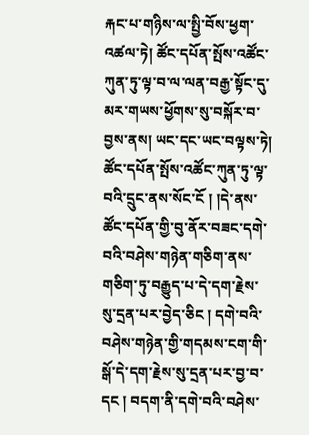རྐང་པ་གཉིས་ལ་སྤྱི་བོས་ཕྱག་འཚལ་ཏེ། ཚོང་དཔོན་སྤོས་འཚོང་ཀུན་ཏུ་ལྟ་བ་ལ་ལན་བརྒྱ་སྟོང་དུ་མར་གཡས་ཕྱོགས་སུ་བསྐོར་བ་བྱས་ནས། ཡང་དང་ཡང་བལྟས་ཏེ། ཚོང་དཔོན་སྤོས་འཚོང་ཀུན་ཏུ་ལྟ་བའི་དྲུང་ནས་སོང་ངོ ། །དེ་ནས་ཚོང་དཔོན་གྱི་བུ་ནོར་བཟང་དགེ་བའི་བཤེས་གཉེན་གཅིག་ནས་གཅིག་ཏུ་བརྒྱུད་པ་དེ་དག་རྗེས་སུ་དྲན་པར་བྱེད་ཅིང ། དགེ་བའི་བཤེས་གཉེན་གྱི་གདམས་ངག་གི་སྒོ་དེ་དག་རྗེས་སུ་དྲན་པར་བྱ་བ་དང ། བདག་ནི་དགེ་བའི་བཤེས་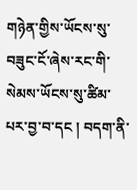གཉེན་གྱིས་ཡོངས་སུ་བཟུང་ངོ་ཞེས་རང་གི་སེམས་ཡོངས་སུ་ཚིམ་པར་བྱ་བ་དང ། བདག་ནི་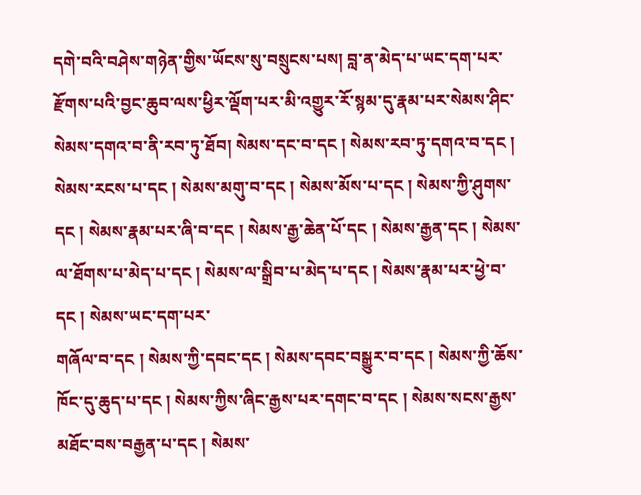དགེ་བའི་བཤེས་གཉེན་གྱིས་ཡོངས་སུ་བསྲུངས་པས། བླ་ན་མེད་པ་ཡང་དག་པར་རྫོགས་པའི་བྱང་ཆུབ་ལས་ཕྱིར་ལྡོག་པར་མི་འགྱུར་རོ་སྙམ་དུ་རྣམ་པར་སེམས་ཤིང་སེམས་དགའ་བ་ནི་རབ་ཏུ་ཐོབ། སེམས་དང་བ་དང ། སེམས་རབ་ཏུ་དགའ་བ་དང ། སེམས་རངས་པ་དང ། སེམས་མགུ་བ་དང ། སེམས་མོས་པ་དང ། སེམས་ཀྱི་ཤུགས་དང ། སེམས་རྣམ་པར་ཞི་བ་དང ། སེམས་རྒྱ་ཆེན་པོ་དང ། སེམས་རྒྱན་དང ། སེམས་ལ་ཐོགས་པ་མེད་པ་དང ། སེམས་ལ་སྒྲིབ་པ་མེད་པ་དང ། སེམས་རྣམ་པར་ཕྱེ་བ་དང ། སེམས་ཡང་དག་པར་
གཞོལ་བ་དང ། སེམས་ཀྱི་དབང་དང ། སེམས་དབང་བསྒྱུར་བ་དང ། སེམས་ཀྱི་ཆོས་ཁོང་དུ་ཆུད་པ་དང ། སེམས་ཀྱིས་ཞིང་རྒྱས་པར་དགང་བ་དང ། སེམས་སངས་རྒྱས་མཐོང་བས་བརྒྱན་པ་དང ། སེམས་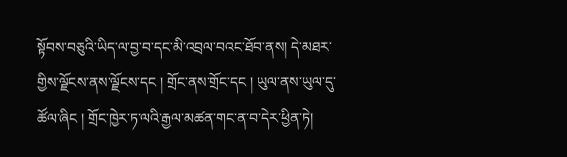སྟོབས་བཅུའི་ཡིད་ལ་བྱ་བ་དང་མི་འབྲལ་བའང་ཐོབ་ནས། དེ་མཐར་གྱིས་ལྗོངས་ནས་ལྗོངས་དང ། གྲོང་ནས་གྲོང་དང ། ཡུལ་ནས་ཡུལ་དུ་ཚོལ་ཞིང ། གྲོང་ཁྱེར་ཏ་ལའི་རྒྱལ་མཚན་གང་ན་བ་དེར་ཕྱིན་ཏེ།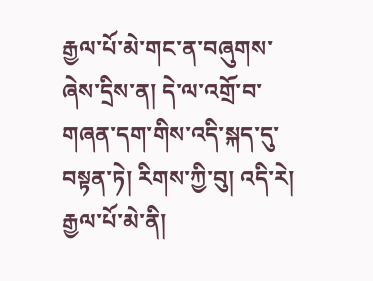རྒྱལ་པོ་མེ་གང་ན་བཞུགས་ཞེས་དྲིས་ན། དེ་ལ་འགྲོ་བ་གཞན་དག་གིས་འདི་སྐད་དུ་བསྟན་ཏེ། རིགས་ཀྱི་བུ། འདི་རེ། རྒྱལ་པོ་མེ་ནི།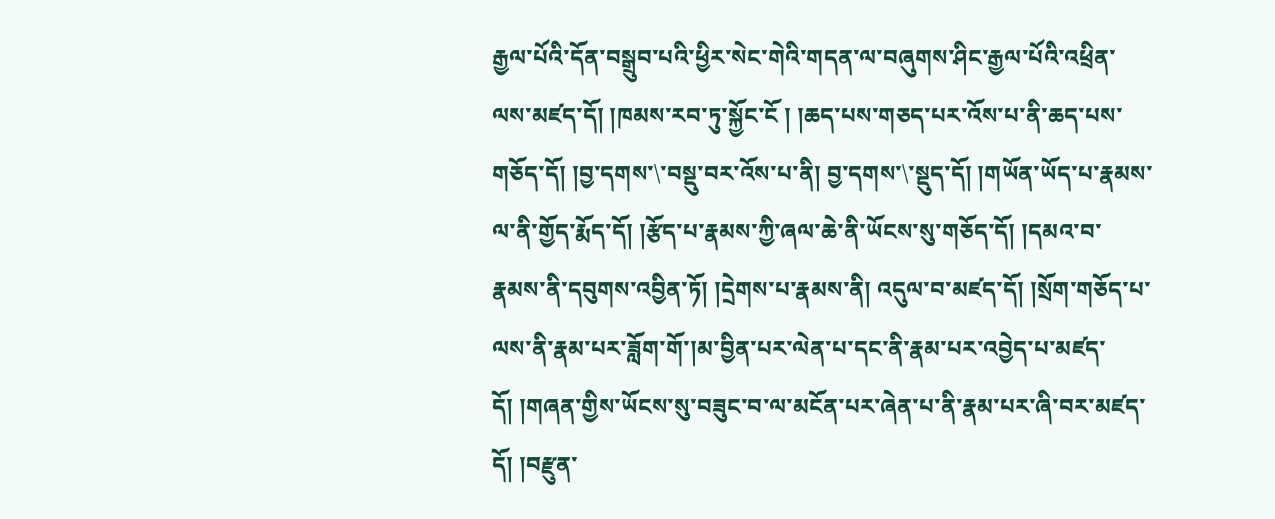རྒྱལ་པོའི་དོན་བསྒྲུབ་པའི་ཕྱིར་སེང་གེའི་གདན་ལ་བཞུགས་ཤིང་རྒྱལ་པོའི་འཕྲིན་ལས་མཛད་དོ། །ཁམས་རབ་ཏུ་སྐྱོང་ངོ ། །ཆད་པས་གཅད་པར་འོས་པ་ནི་ཆད་པས་གཅོད་དོ། །བྱ་དགས་\་བསྡུ་བར་འོས་པ་ནི། བྱ་དགས་\་སྡུད་དོ། །གཡོན་ཡོད་པ་རྣམས་ལ་ནི་གྱོད་རྨོད་དོ། །རྩོད་པ་རྣམས་ཀྱི་ཞལ་ཆེ་ནི་ཡོངས་སུ་གཅོད་དོ། །དམའ་བ་རྣམས་ནི་དབུགས་འབྱིན་ཏོ། །དྲེགས་པ་རྣམས་ནི། འདུལ་བ་མཛད་དོ། །སྲོག་གཅོད་པ་ལས་ནི་རྣམ་པར་ཟློག་གོ་།མ་བྱིན་པར་ལེན་པ་དང་ནི་རྣམ་པར་འབྱེད་པ་མཛད་དོ། །གཞན་གྱིས་ཡོངས་སུ་བཟུང་བ་ལ་མངོན་པར་ཞེན་པ་ནི་རྣམ་པར་ཞི་བར་མཛད་དོ། །བརྫུན་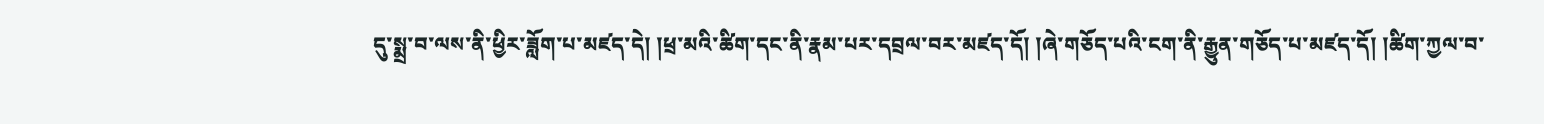དུ་སྨྲ་བ་ལས་ནི་ཕྱིར་ཟློག་པ་མཛད་དེ། །ཕྲ་མའི་ཚིག་དང་ནི་རྣམ་པར་དབྲལ་བར་མཛད་དོ། །ཞེ་གཅོད་པའི་ངག་ནི་རྒྱུན་གཅོད་པ་མཛད་དོ། །ཚིག་ཀྱལ་བ་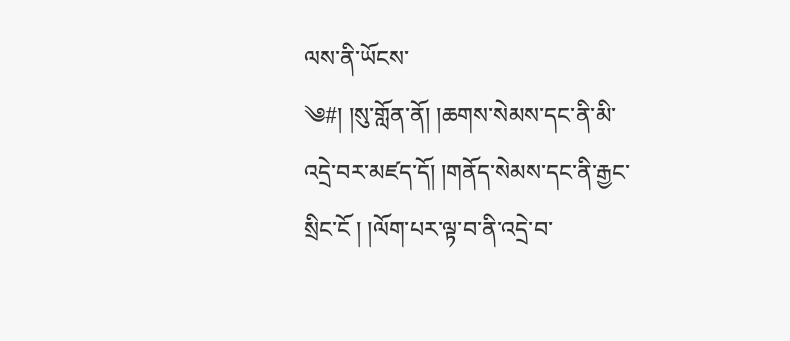ལས་ནི་ཡོངས་
༄#། །སུ་གློན་ནོ། །ཆགས་སེམས་དང་ནི་མི་འདྲེ་བར་མཛད་དོ། །གནོད་སེམས་དང་ནི་རྒྱང་སྲིང་ངོ ། །ལོག་པར་ལྟ་བ་ནི་འདྲེ་བ་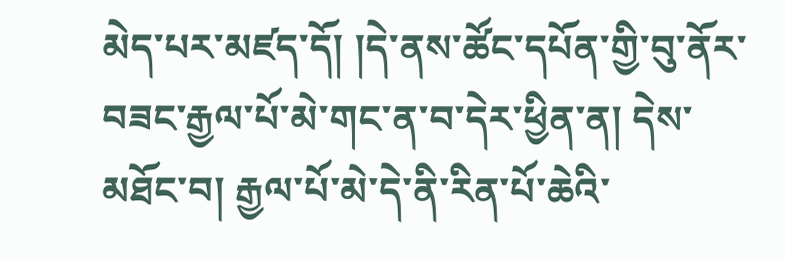མེད་པར་མཛད་དོ། །དེ་ནས་ཚོང་དཔོན་གྱི་བུ་ནོར་བཟང་རྒྱལ་པོ་མེ་གང་ན་བ་དེར་ཕྱིན་ན། དེས་མཐོང་བ། རྒྱལ་པོ་མེ་དེ་ནི་རིན་པོ་ཆེའི་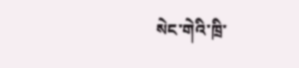སེང་གེའི་ཁྲི་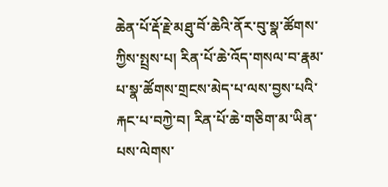ཆེན་པོ་རྡོ་རྗེ་མཐུ་བོ་ཆེའི་ནོར་བུ་སྣ་ཚོགས་ཀྱིས་སྤྲས་པ། རིན་པོ་ཆེ་འོད་གསལ་བ་རྣམ་པ་སྣ་ཚོགས་གྲངས་མེད་པ་ལས་བྱས་པའི་རྐང་པ་བཀྱེ་བ། རིན་པོ་ཆེ་གཅིག་མ་ཡིན་པས་ལེགས་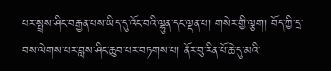པར་སྤྲས་ཤིང་བརྒྱན་པས་ཡིད་དུ་འོང་བའི་ལྷུན་དང་ལྡན་པ། གསེར་གྱི་ལྕག། བོད་ཀྱི་དྲ་བས་ལེགས་པར་བླས་ཤིང་ཆུབ་པར་བཏགས་པ། ནོར་བུ་རིན་པོ་ཆེ་དུ་མའི་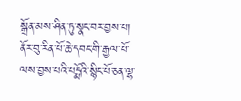སྒྲོན་མས་ཤིན་ཏུ་སྣང་བར་བྱས་པ། ནོར་བུ་རིན་པོ་ཆེ་དབང་གི་རྒྱལ་པོ་ལས་བྱས་པའི་པདྨོའི་སྙིང་པོ་ཅན་ལྷ་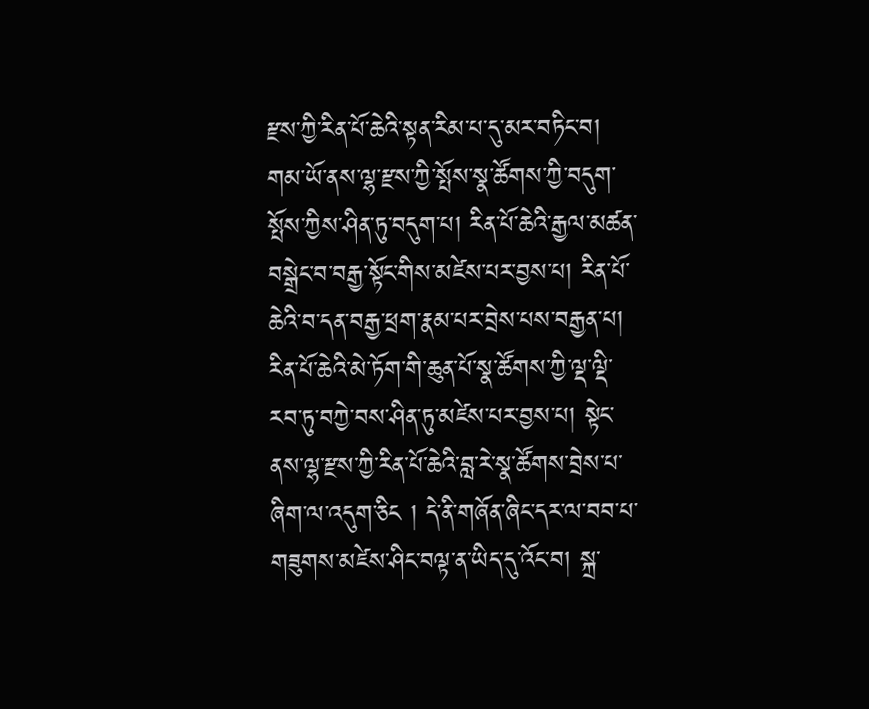རྫས་ཀྱི་རིན་པོ་ཆེའི་སྟན་རིམ་པ་དུ་མར་བཏིང་བ། གམ་ཡོ་ནས་ལྷ་རྫས་ཀྱི་སྤོས་སྣ་ཚོགས་ཀྱི་བདུག་སྤོས་ཀྱིས་ཤིན་ཏུ་བདུག་པ། རིན་པོ་ཆེའི་རྒྱལ་མཚན་བསྒྲེང་བ་བརྒྱ་སྟོང་གིས་མཛེས་པར་བྱས་པ། རིན་པོ་ཆེའི་བ་དན་བརྒྱ་ཕྲག་རྣམ་པར་བྲེས་པས་བརྒྱན་པ། རིན་པོ་ཆེའི་མེ་ཏོག་གི་ཆུན་པོ་སྣ་ཚོགས་ཀྱི་ལྡ་ལྡི་རབ་ཏུ་བཀྱེ་བས་ཤིན་ཏུ་མཛེས་པར་བྱས་པ། སྟེང་ནས་ལྷ་རྫས་ཀྱི་རིན་པོ་ཆེའི་བླ་རེ་སྣ་ཚོགས་བྲེས་པ་ཞིག་ལ་འདུག་ཅིང ། དེ་ནི་གཞོན་ཞིང་དར་ལ་བབ་པ་གཟུགས་མཛེས་ཤིང་བལྟ་ན་ཡིད་དུ་འོང་བ། སྐྲ་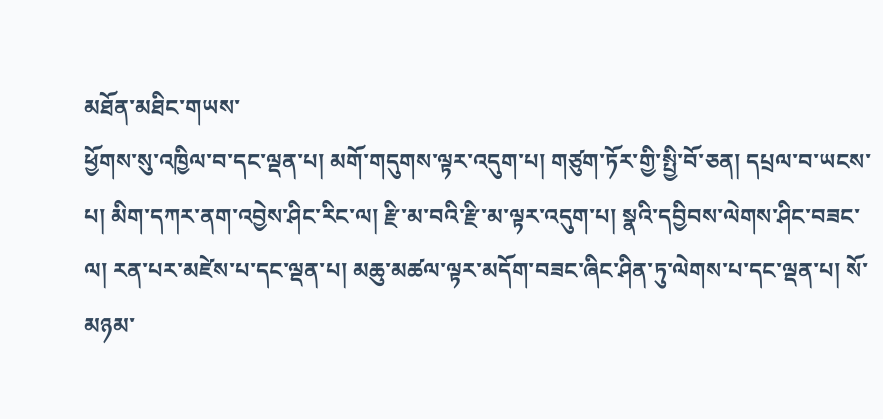མཐོན་མཐིང་གཡས་
ཕྱོགས་སུ་འཁྱིལ་བ་དང་ལྡན་པ། མགོ་གདུགས་ལྟར་འདུག་པ། གཙུག་ཏོར་གྱི་སྤྱི་བོ་ཅན། དཔྲལ་བ་ཡངས་པ། མིག་དཀར་ནག་འབྱེས་ཤིང་རིང་ལ། རྫི་མ་བའི་རྫི་མ་ལྟར་འདུག་པ། སྣའི་དབྱིབས་ལེགས་ཤིང་བཟང་ལ། རན་པར་མཛེས་པ་དང་ལྡན་པ། མཆུ་མཚལ་ལྟར་མདོག་བཟང་ཞིང་ཤིན་ཏུ་ལེགས་པ་དང་ལྡན་པ། སོ་མཉམ་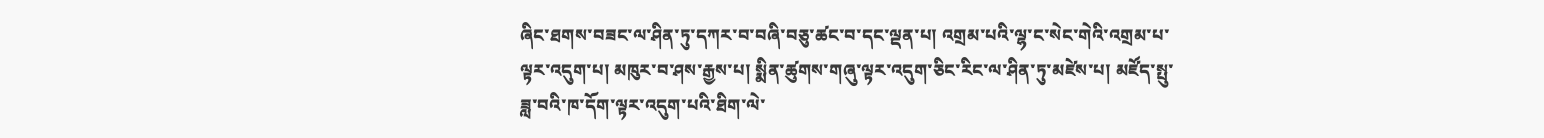ཞིང་ཐགས་བཟང་ལ་ཤིན་ཏུ་དཀར་བ་བཞི་བཅུ་ཚང་བ་དང་ལྡན་པ། འགྲམ་པའི་ལྷ་ང་སེང་གེའི་འགྲམ་པ་ལྟར་འདུག་པ། མཁུར་བ་ཤས་རྒྱས་པ། སྨིན་ཚུགས་གཞུ་ལྟར་འདུག་ཅིང་རིང་ལ་ཤིན་ཏུ་མཛེས་པ། མཛོད་སྤུ་ཟླ་བའི་ཁ་དོག་ལྟར་འདུག་པའི་ཐིག་ལེ་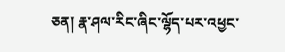ཅན། རྣ་ཤལ་རིང་ཞིང་ལྷོད་པར་འཕྱང་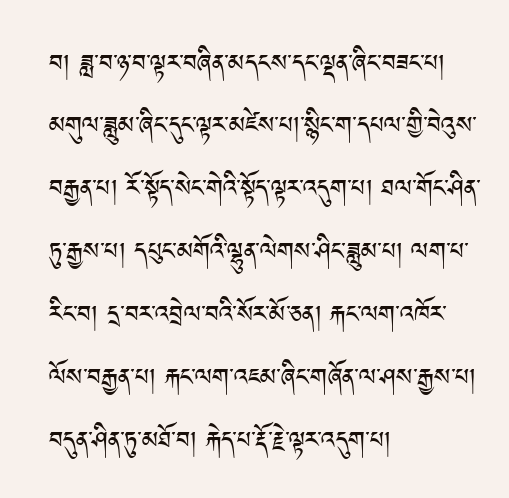བ། ཟླ་བ་ཉ་བ་ལྟར་བཞིན་མདངས་དང་ལྡན་ཞིང་བཟང་པ། མགུལ་ཟླུམ་ཞིང་དུང་ལྟར་མཛེས་པ།་སྙིང་ག་དཔལ་གྱི་བེའུས་བརྒྱན་པ། རོ་སྟོད་སེང་གེའི་སྟོད་ལྟར་འདུག་པ། ཐལ་གོང་ཤིན་ཏུ་རྒྱས་པ། དཔུང་མགོའི་ལྷུན་ལེགས་ཤིང་ཟླུམ་པ། ལག་པ་རིང་བ། དྲ་བར་འབྲེལ་བའི་སོར་མོ་ཅན། རྐང་ལག་འཁོར་ལོས་བརྒྱན་པ། རྐང་ལག་འཇམ་ཞིང་གཞོན་ལ་ཤས་རྒྱས་པ། བདུན་ཤིན་ཏུ་མཐོ་བ། རྐེད་པ་རྡོ་རྗེ་ལྟར་འདུག་པ།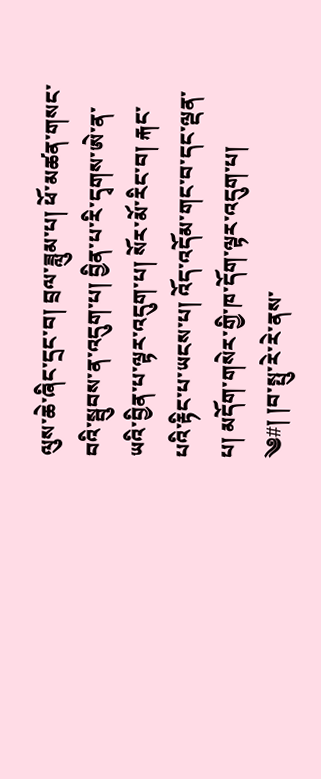ལུས་ཆེ་ཞིང་དྲང་བ། བྲལ་ཟླུམ་པ། ཕོ་མཚན་གསང་བའི་སྦུབས་ན་འདུག་པ། བྱིན་པ་རི་དྭགས་ཨེ་ན་ཡའི་བྱིན་པ་ལྟར་འདུག་པ། སོར་མོ་རིང་བ། རྐང་པའི་རྟིང་པ་ཡངས་པ། འོད་འདོམ་གང་བ་དང་ལྡན་པ། མདོག་གསེར་གྱི་ཁ་དོག་ལྟར་འདུག་པ།
༄#། །བ་སྤུ་རེ་རེ་ནས་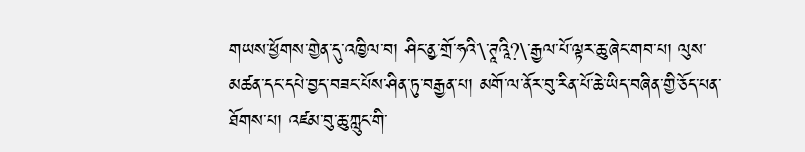གཡས་ཕྱོགས་གྱེན་དུ་འཁྱིལ་བ། ཤིང་ནྱ་གྲོ་ཧའི་\་ཊཱའཱི?\་རྒྱལ་པོ་ལྟར་ཆུ་ཞེང་གབ་པ། ལུས་མཚན་དང་དཔེ་བྱད་བཟང་པོས་ཤིན་ཏུ་བརྒྱན་པ། མགོ་ལ་ནོར་བུ་རིན་པོ་ཆེ་ཡིད་བཞིན་གྱི་ཅོད་པན་ཐོགས་པ། འཛམ་བུ་ཆུ་ཀླུང་གི་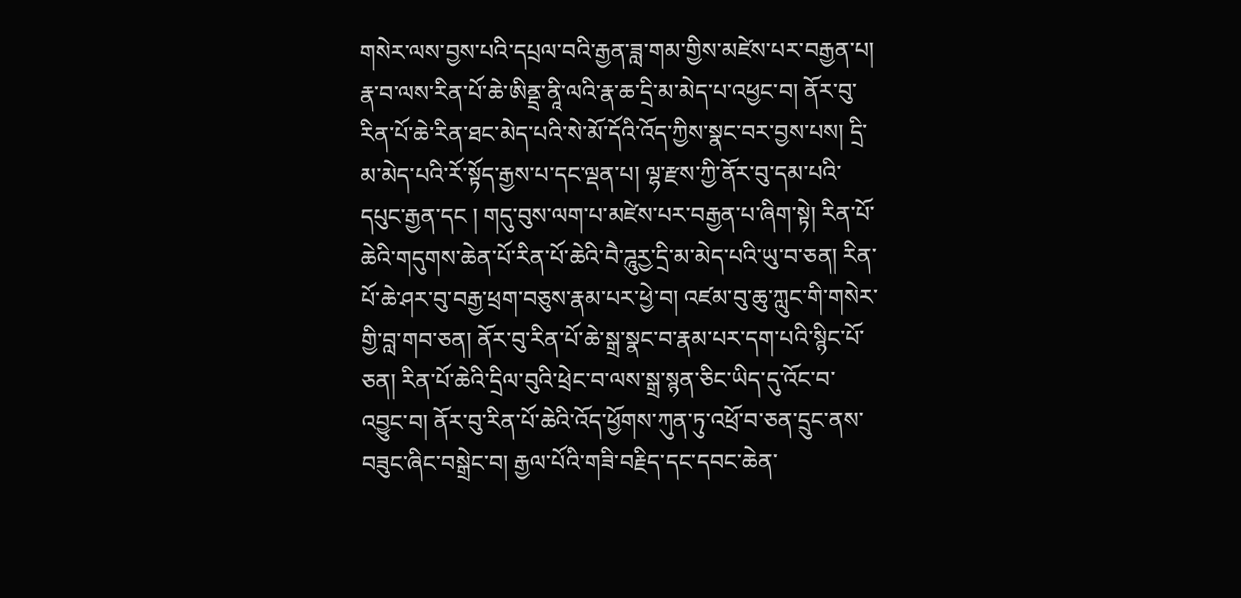གསེར་ལས་བྱས་པའི་དཔྲལ་བའི་རྒྱན་ཟླ་གམ་གྱིས་མཛེས་པར་བརྒྱན་པ། རྣ་བ་ལས་རིན་པོ་ཆེ་ཨིནྡྲ་ནཱི་ལའི་རྣ་ཆ་དྲི་མ་མེད་པ་འཕྱང་བ། ནོར་བུ་རིན་པོ་ཆེ་རིན་ཐང་མེད་པའི་སེ་མོ་དོའི་འོད་ཀྱིས་སྣང་བར་བྱས་པས། དྲི་མ་མེད་པའི་རོ་སྟོད་རྒྱས་པ་དང་ལྡན་པ། ལྷ་རྫས་ཀྱི་ནོར་བུ་དམ་པའི་དཔུང་རྒྱན་དང ། གདུ་བུས་ལག་པ་མཛེས་པར་བརྒྱན་པ་ཞིག་སྟེ། རིན་པོ་ཆེའི་གདུགས་ཆེན་པོ་རིན་པོ་ཆེའི་བཻ་ཌཱུརྱ་དྲི་མ་མེད་པའི་ཡུ་བ་ཅན། རིན་པོ་ཆེ་ཤར་བུ་བརྒྱ་ཕྲག་བཅུས་རྣམ་པར་ཕྱེ་བ། འཛམ་བུ་ཆུ་ཀླུང་གི་གསེར་གྱི་བླ་གབ་ཅན། ནོར་བུ་རིན་པོ་ཆེ་སྒྲ་སྣང་བ་རྣམ་པར་དག་པའི་སྙིང་པོ་ཅན། རིན་པོ་ཆེའི་དྲིལ་བུའི་ཕྲེང་བ་ལས་སྒྲ་སྙན་ཅིང་ཡིད་དུ་འོང་བ་འབྱུང་བ། ནོར་བུ་རིན་པོ་ཆེའི་འོད་ཕྱོགས་ཀུན་ཏུ་འཕྲོ་བ་ཅན་དྲུང་ནས་བཟུང་ཞིང་བསྒྲེང་བ། རྒྱལ་པོའི་གཟི་བརྗིད་དང་དབང་ཆེན་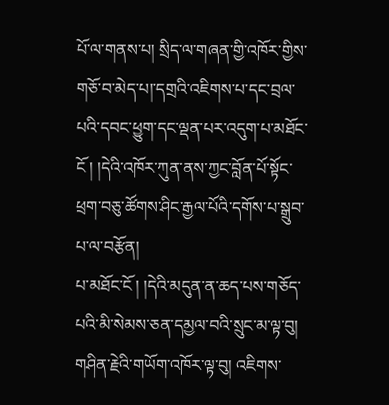པོ་ལ་གནས་པ། སྲིད་ལ་གཞན་གྱི་འཁོར་གྱིས་གཅོ་བ་མེད་པ།་དགྲའི་འཇིགས་པ་དང་བྲལ་པའི་དབང་ཕྱུག་དང་ལྡན་པར་འདུག་པ་མཐོང་ངོ ། །དེའི་འཁོར་ཀུན་ནས་ཀྱང་བློན་པོ་སྟོང་ཕྲག་བཅུ་ཚོགས་ཤིང་རྒྱལ་པོའི་དགོས་པ་སྒྲུབ་པ་ལ་བརྩོན།
པ་མཐོང་ངོ ། །དེའི་མདུན་ན་ཆད་པས་གཅོད་པའི་མི་སེམས་ཅན་དམྱལ་བའི་སྲུང་མ་ལྟ་བུ། གཤིན་རྗེའི་གཡོག་འཁོར་ལྟ་བུ། འཇིགས་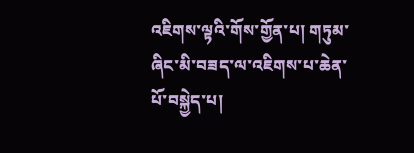འཇིགས་ལྟའི་གོས་གྱོན་པ། གཏུམ་ཞིང་མི་བཟད་ལ་འཇིགས་པ་ཆེན་པོ་བསྐྱེད་པ།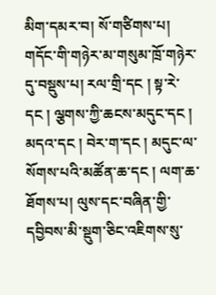མིག་དམར་བ། སོ་གཙིགས་པ། གདོང་གི་གཉེར་མ་གསུམ་ཁྲོ་གཉེར་དུ་བསྡུས་པ། རལ་གྲི་དང ། སྟ་རེ་དང ། ལྕགས་ཀྱི་ཆངས་མདུང་དང ། མདའ་དང ། བེར་ག་དང ། མདུང་ལ་སོགས་པའི་མཚོན་ཆ་དང ། ལག་ཆ་ཐོགས་པ། ལུས་དང་བཞིན་གྱི་དབྱིབས་མི་སྡུག་ཅིང་འཇིགས་སུ་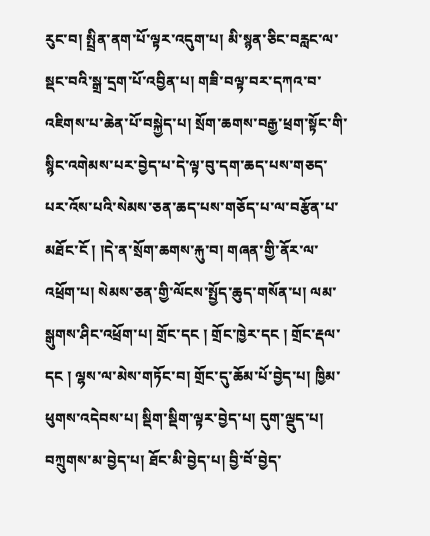རུང་བ། སྤྲིན་ནག་པོ་ལྟར་འདུག་པ། མི་སྙན་ཅིང་བརླང་ལ་སྡང་བའི་སྒྲ་དྲག་པོ་འབྱིན་པ། གཟི་བལྟ་བར་དཀའ་བ་འཇིགས་པ་ཆེན་པོ་བསྐྱེད་པ། སྲོག་ཆགས་བརྒྱ་ཕྲག་སྟོང་གི་སྙིང་འགེམས་པར་བྱེད་པ་དེ་ལྟ་བུ་དག་ཆད་པས་གཅད་པར་འོས་པའི་སེམས་ཅན་ཆད་པས་གཅོད་པ་ལ་བརྩོན་པ་མཐོང་ངོ ། །དེ་ན་སྲོག་ཆགས་རྐུ་བ། གཞན་གྱི་ནོར་ལ་འཕྲོག་པ། སེམས་ཅན་གྱི་ལོངས་སྤྱོད་ཆུད་གསོན་པ། ལམ་སྒུགས་ཤིང་འཕྲོག་པ། གྲོང་དང ། གྲོང་ཁྱེར་དང ། གྲོང་རྡལ་དང ། ལྷས་ལ་མེས་གཏོང་བ། གྲོང་དུ་ཆོམ་པོ་བྱེད་པ། ཁྱིམ་ཕུགས་འདེབས་པ། སྡིག་སྡིག་ལྟར་བྱེད་པ། དུག་ལྡུད་པ། བཀྲུགས་མ་བྱེད་པ། ཐོང་མི་བྱེད་པ། བྱི་བོ་བྱེད་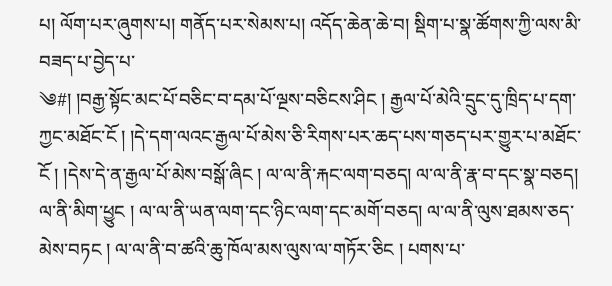པ། ལོག་པར་ཞུགས་པ། གནོད་པར་སེམས་པ། འདོད་ཆེན་ཆེ་བ། སྡིག་པ་སྣ་ཚོགས་ཀྱི་ལས་མི་བཟད་པ་བྱེད་པ་
༄#། །བརྒྱ་སྟོང་མང་པོ་བཅིང་བ་དམ་པོ་ལྔས་བཅིངས་ཤིང ། རྒྱལ་པོ་མེའི་དྲུང་དུ་ཁྲིད་པ་དག་ཀྱང་མཐོང་ངོ ། །དེ་དག་ལའང་རྒྱལ་པོ་མེས་ཅི་རིགས་པར་ཆད་པས་གཅད་པར་གྱུར་པ་མཐོང་ངོ ། །དེས་དེ་ན་རྒྱལ་པོ་མེས་བསྒོ་ཞིང ། ལ་ལ་ནི་རྐང་ལག་བཅད། ལ་ལ་ནི་རྣ་བ་དང་སྣ་བཅད། ལ་ནི་མིག་ཕྱུང ། ལ་ལ་ནི་ཡན་ལག་དང་ཉིང་ལག་དང་མགོ་བཅད། ལ་ལ་ནི་ལུས་ཐམས་ཅད་མེས་བཏང ། ལ་ལ་ནི་བ་ཚའི་ཆུ་ཁོལ་མས་ལུས་ལ་གཏོར་ཅིང ། པགས་པ་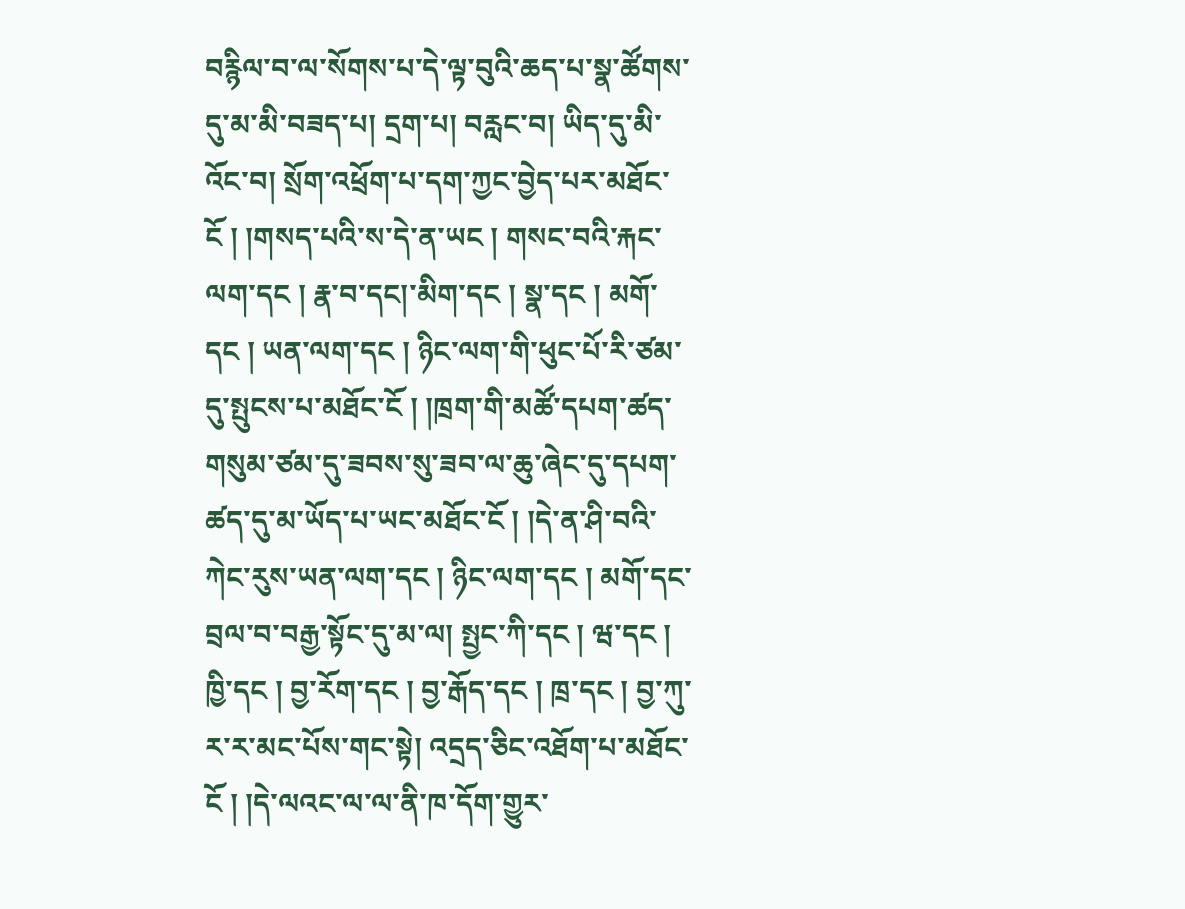བརྙིལ་བ་ལ་སོགས་པ་དེ་ལྟ་བུའི་ཆད་པ་སྣ་ཚོགས་དུ་མ་མི་བཟད་པ། དྲག་པ། བརླང་བ། ཡིད་དུ་མི་འོང་བ། སྲོག་འཕྲོག་པ་དག་ཀྱང་བྱེད་པར་མཐོང་ངོ ། །གསད་པའི་ས་དེ་ན་ཡང ། གསང་བའི་རྐང་ལག་དང ། རྣ་བ་དང།་མིག་དང ། སྣ་དང ། མགོ་དང ། ཡན་ལག་དང ། ཉིང་ལག་གི་ཕུང་པོ་རི་ཙམ་དུ་སྤུངས་པ་མཐོང་ངོ ། །ཁྲག་གི་མཚོ་དཔག་ཚད་གསུམ་ཙམ་དུ་ཟབས་སུ་ཟབ་ལ་ཆུ་ཞེང་དུ་དཔག་ཚད་དུ་མ་ཡོད་པ་ཡང་མཐོང་ངོ ། །དེ་ན་ཤི་བའི་ཀེང་རུས་ཡན་ལག་དང ། ཉིང་ལག་དང ། མགོ་དང་བྲལ་བ་བརྒྱ་སྟོང་དུ་མ་ལ། སྤྱང་ཀི་དང ། ཝ་དང ། ཁྱི་དང ། བྱ་རོག་དང ། བྱ་རྒོད་དང ། ཁྲ་དང ། བྱ་ཀུ་ར་ར་མང་པོས་གང་སྟེ། འདྲད་ཅིང་འཐོག་པ་མཐོང་ངོ ། །དེ་ལའང་ལ་ལ་ནི་ཁ་དོག་གྱུར་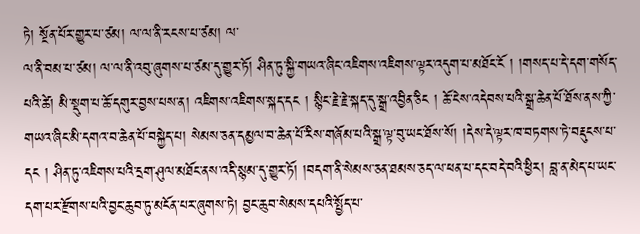ཏེ། སྔོན་པོར་གྱུར་པ་ཙམ། ལ་ལ་ནི་རངས་པ་ཙམ། ལ་
ལ་ནི་བམ་པ་ཙམ། ལ་ལ་ནི་འབུ་ཞུགས་པ་ཙམ་དུ་གྱུར་ཏོ། ཤིན་ཏུ་སྐྱི་གཡའ་ཞིང་འཇིགས་འཇིགས་ལྟར་འདུག་པ་མཐོང་ངོ ། །གསད་པ་དེ་དག་གསོད་པའི་ཚེ། མི་སྡུག་པ་ཆོ་དགུར་བྱས་པས་ན། འཇིགས་འཇིགས་སྐད་དང ། སྙིང་རྗེ་རྗེ་སྐད་དུ་སྒྲ་འབྱིན་ཅིང ། ཆོ་ངེས་འདེབས་པའི་སྒྲ་ཆེན་པོ་ཐོས་ནས་ཀྱི་གཡའ་ཞིང་མི་དགའ་བ་ཆེན་པོ་བསྐྱེད་པ། སེམས་ཅན་དམྱལ་བ་ཆེན་པོ་རིས་གཞོམ་པའི་སྒྲ་ལྟ་བུ་ཡང་ཐོས་སོ། །དེས་དེ་ལྟར་ཁ་བཏགས་ཏེ་བརྡུངས་པ་དང ། ཤིན་ཏུ་འཇིགས་པའི་དྲག་ཤུལ་མཐོང་ནས་འདི་སྙམ་དུ་གྱུར་ཏོ། །བདག་ནི་སེམས་ཅན་ཐམས་ཅད་ལ་ཕན་པ་དང་བདེ་བའི་ཕྱིར། བླ་ན་མེད་པ་ཡང་དག་པར་རྫོགས་པའི་བྱང་ཆུབ་ཏུ་མངོན་པར་ཞུགས་ཏེ། བྱང་ཆུབ་སེམས་དཔའི་སྤྱོད་པ་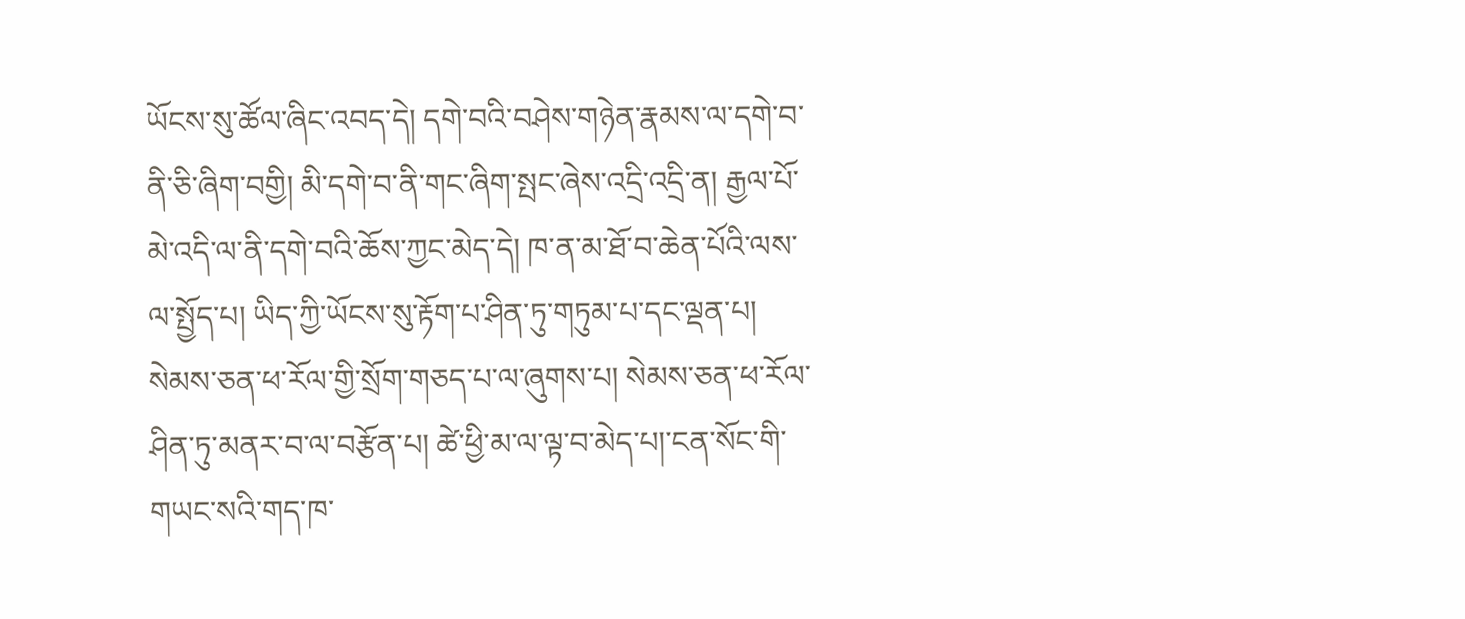ཡོངས་སུ་ཚོལ་ཞིང་འབད་དེ། དགེ་བའི་བཤེས་གཉེན་རྣམས་ལ་དགེ་བ་ནི་ཅི་ཞིག་བགྱི། མི་དགེ་བ་ནི་གང་ཞིག་སྤང་ཞེས་འདྲི་འདྲི་ན། རྒྱལ་པོ་མེ་འདི་ལ་ནི་དགེ་བའི་ཆོས་ཀྱང་མེད་དེ། ཁ་ན་མ་ཐོ་བ་ཆེན་པོའི་ལས་ལ་སྤྱོད་པ། ཡིད་ཀྱི་ཡོངས་སུ་རྟོག་པ་ཤིན་ཏུ་གཏུམ་པ་དང་ལྡན་པ། སེམས་ཅན་ཕ་རོལ་གྱི་སྲོག་གཅད་པ་ལ་ཞུགས་པ། སེམས་ཅན་ཕ་རོལ་ཤིན་ཏུ་མནར་བ་ལ་བརྩོན་པ། ཚེ་ཕྱི་མ་ལ་ལྟ་བ་མེད་པ།་ངན་སོང་གི་གཡང་སའི་གད་ཁ་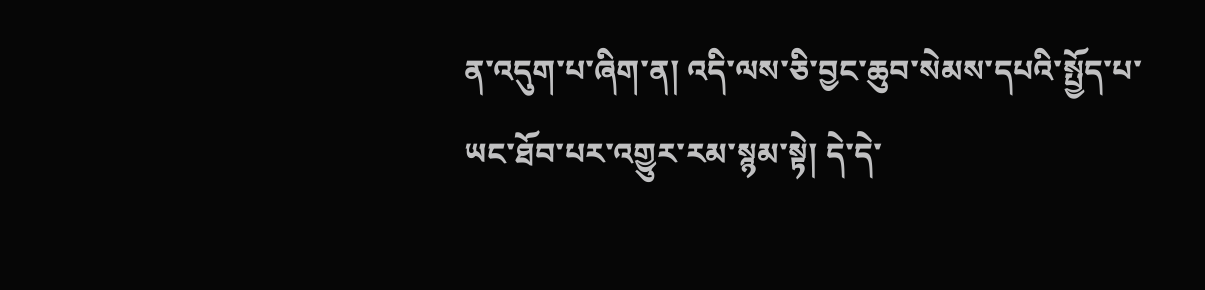ན་འདུག་པ་ཞིག་ན། འདི་ལས་ཅི་བྱང་ཆུབ་སེམས་དཔའི་སྤྱོད་པ་ཡང་ཐོབ་པར་འགྱུར་རམ་སྙམ་སྟེ། དེ་དེ་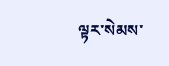ལྟར་སེམས་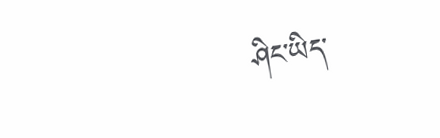ཤིང་ཡིད་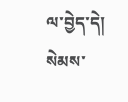ལ་བྱེད་དེ། སེམས་